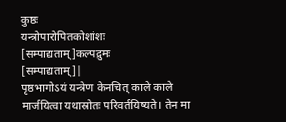कुष्ठः
यन्त्रोपारोपितकोशांशः
[सम्पाद्यताम्]कल्पद्रुमः
[सम्पाद्यताम्]|
पृष्ठभागोऽयं यन्त्रेण केनचित् काले काले मार्जयित्वा यथास्रोतः परिवर्तयिष्यते। तेन मा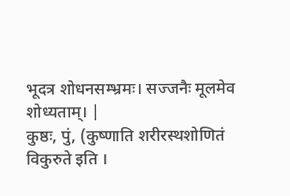भूदत्र शोधनसम्भ्रमः। सज्जनैः मूलमेव शोध्यताम्। |
कुष्ठः, पुं, (कुष्णाति शरीरस्थशोणितं विकुरुते इति ।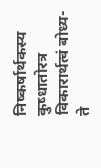निष्कर्षार्थकस्य कुष्धातोरत्र विकारार्थत्वं बोध्य- ते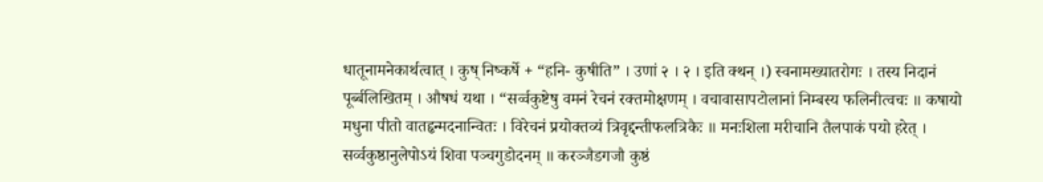धातूनामनेकार्थत्वात् । कुष् निष्कर्षे + “हनि- कुषीति” । उणां २ । २ । इति क्थन् ।) स्वनामख्यातरोगः । तस्य निदानं पूर्ब्बलिखितम् । औषधं यथा । “सर्व्वकुष्टेषु वमनं रेचनं रक्तमोक्षणम् । वचावासापटोलानां निम्बस्य फलिनीत्वचः ॥ कषायो मधुना पीतो वातहृन्मदनान्वितः । विरेचनं प्रयोक्तव्यं त्रिवृद्दन्तीफलत्रिकैः ॥ मनःशिला मरीचानि तैलपाकं पयो हरेत् । सर्व्वकुष्ठानुलेपोऽयं शिवा पञ्चगुडोदनम् ॥ करञ्जैडगजौ कुष्ठं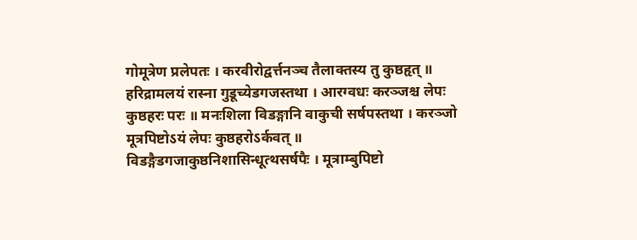गोमूत्रेण प्रलेपतः । करवीरोद्वर्त्तनञ्च तैलाक्तस्य तु कुष्ठहृत् ॥ हरिद्रामलयं रास्ना गुडूच्येडगजस्तथा । आरग्वधः करञ्जश्च लेपः कुष्ठहरः परः ॥ मनःशिला विडङ्गानि वाकुची सर्षपस्तथा । करञ्जो मूत्रपिष्टोऽयं लेपः कुष्ठहरोऽर्कवत् ॥ विडङ्गैडगजाकुष्ठनिशासिन्धूत्थसर्षपैः । मूत्राम्बुपिष्टो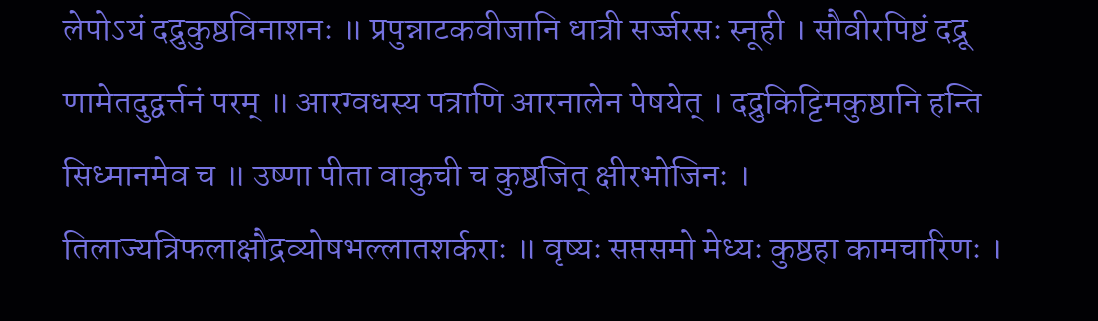लेपोऽयं दद्रुकुष्ठविनाशनः ॥ प्रपुन्नाटकवीजानि धात्री सर्ज्जरसः स्नूही । सौवीरपिष्टं दद्रू णामेतदुद्वर्त्तनं परम् ॥ आरग्वधस्य पत्राणि आरनालेन पेषयेत् । दद्रुकिट्टिमकुष्ठानि हन्ति सिध्मानमेव च ॥ उष्णा पीता वाकुची च कुष्ठजित् क्षीरभोजिनः । तिलाज्यत्रिफलाक्षौद्रव्योषभल्लातशर्कराः ॥ वृष्यः सप्तसमो मेध्यः कुष्ठहा कामचारिणः ।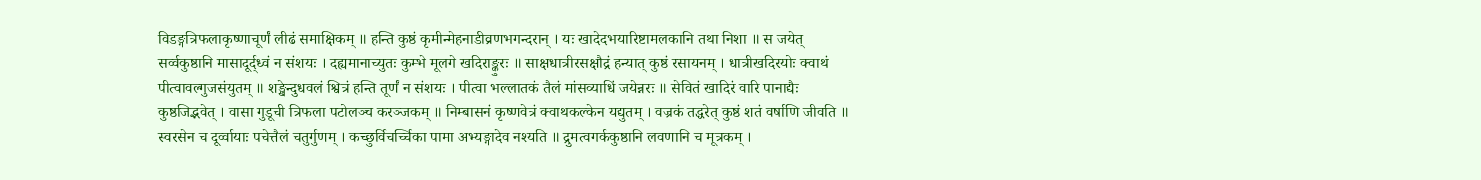विडङ्गत्रिफलाकृष्णाचूर्णं लीढं समाक्षिकम् ॥ हन्ति कुष्ठं कृमीन्मेहनाडीव्रणभगन्दरान् । यः खादेदभयारिष्टामलकानि तथा निशा ॥ स जयेत् सर्व्वकुष्ठानि मासादूर्द्ध्वं न संशयः । दह्यमानाच्युतः कुम्भे मूलगे खदिराङ्कुरः ॥ साक्षधात्रीरसक्षौद्रं हन्यात् कुष्ठं रसायनम् । धात्रीखदिरयोः क्वाथं पीत्वावल्गुजसंयुतम् ॥ शङ्खेन्दुधवलं श्वित्रं हन्ति तूर्णं न संशयः । पीत्वा भल्लातकं तैलं मांसव्याधिं जयेन्नरः ॥ सेवितं खादिरं वारि पानाद्यैः कुष्ठजिद्भवेत् । वासा गुडूची त्रिफला पटोलञ्च करञ्जकम् ॥ निम्बासनं कृष्णवेत्रं क्वाथकल्केन यद्युतम् । वज्रकं तद्धरेत् कुष्ठं शतं वर्षाणि जीवति ॥ स्वरसेन च दूर्व्वायाः पचेत्तैलं चतुर्गुणम् । कच्छुर्विचर्च्चिका पामा अभ्यङ्गादेव नश्यति ॥ द्रुमत्वगर्ककुष्ठानि लवणानि च मूत्रकम् ।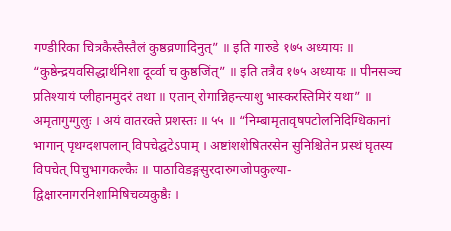गण्डीरिका चित्रकैस्तैस्तैलं कुष्ठव्रणादिनुत्” ॥ इति गारुडे १७५ अध्यायः ॥ “कुष्ठेन्द्रयवसिद्धार्थनिशा दूर्व्वा च कुष्ठजिंत्” ॥ इति तत्रैव १७५ अध्यायः ॥ पीनसञ्च प्रतिश्यायं प्लीहानमुदरं तथा ॥ एतान् रोगान्निहन्त्याशु भास्करस्तिमिरं यथा” ॥ अमृतागुग्गुलुः । अयं वातरक्ते प्रशस्तः ॥ ५५ ॥ “निम्बामृतावृषपटोलनिदिग्धिकानां भागान् पृथग्दशपलान् विपचेद्घटेऽपाम् । अष्टांशशेषितरसेन सुनिश्चितेन प्रस्थं घृतस्य विपचेत् पिचुभागकल्कैः ॥ पाठाविडङ्गसुरदारुगजोपकुल्या- द्विक्षारनागरनिशामिषिचव्यकुष्ठैः ।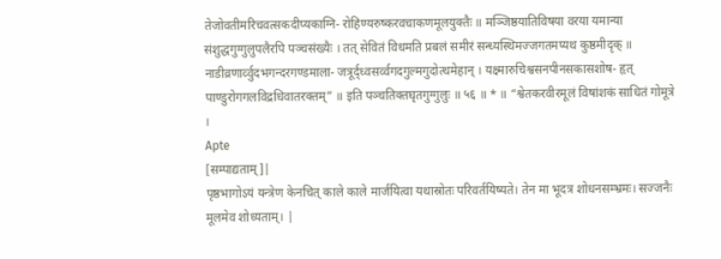तेजोवतीमरिचवत्सकदीप्यकाग्नि- रोहिण्यरुष्करवचाकणमूलयुक्तैः ॥ मञ्जिष्ठयातिविषया वरया यमान्या संशुद्धगुग्गुलुपलैरपि पञ्चसंख्यैः । तत् सेवितं विधमति प्रबलं समीरं सन्ध्यस्थिमज्जगतमप्यथ कुष्ठमीदृक् ॥ नाडीव्रणार्व्वुदभगन्दरगण्डमाला- जत्रूर्द्ध्वसर्व्वगदगुल्मगुदोत्थमेहान् । यक्ष्मारुचिश्वसनपीनसकासशोष- हृत् पाण्डुरोगगलविद्रधिवातरक्तम्” ॥ इति पञ्चतिक्तघृतगुग्गुलुः ॥ ५६ ॥ * ॥ “श्वेतकरवीरमूलं विषांशकं साधितं गोमूत्रे ।
Apte
[सम्पाद्यताम्]|
पृष्ठभागोऽयं यन्त्रेण केनचित् काले काले मार्जयित्वा यथास्रोतः परिवर्तयिष्यते। तेन मा भूदत्र शोधनसम्भ्रमः। सज्जनैः मूलमेव शोध्यताम्। |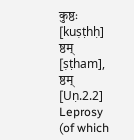कुष्ठः [kuṣṭhḥ] ष्ठम् [ṣṭham], ष्ठम् [Uṇ.2.2]
Leprosy (of which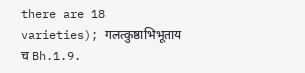there are 18 varieties); गलत्कुष्ठाभिभूताय च Bh.1.9.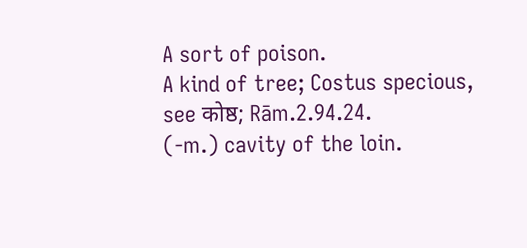A sort of poison.
A kind of tree; Costus specious, see कोष्ठ; Rām.2.94.24.
(-m.) cavity of the loin.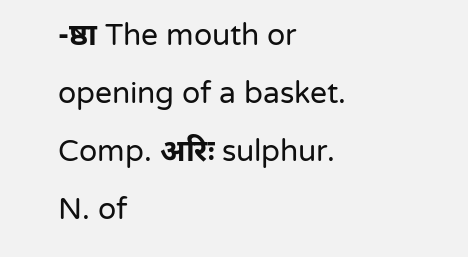-ष्ठा The mouth or opening of a basket.
Comp. अरिः sulphur.
N. of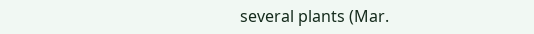several plants (Mar.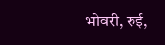भोवरी, रुई,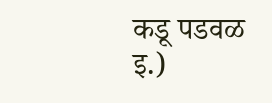कडू पडवळ इ.)